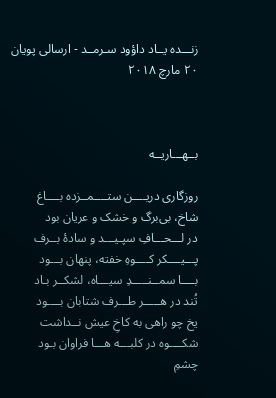زنـــده یــاد داؤود سـرمــد - ارسالی پویان
۲۰ مارچ ۲۰۱۸



بــهـــاریــه

روزگاری دریــــن ستــــمــزدہ بــــاغ
شاخ، بی‌برگ و خشک و عریان بود
در لـــحـــافِ سپـیـــد و سادۀ بــرف
پـــیــــکر کــــوہِ خفته، پنھان بـــود
بــــا سمــنـــــدِ سیـــاہ، لشکــر بـاد
تُند در ھـــــر طـــرف شتابان بــــود
یخ چو راھی به کاخِ عیش نــداشت
شکــــوہ در کلبـــه‌ ھـــا فراوان بـود
چشمِ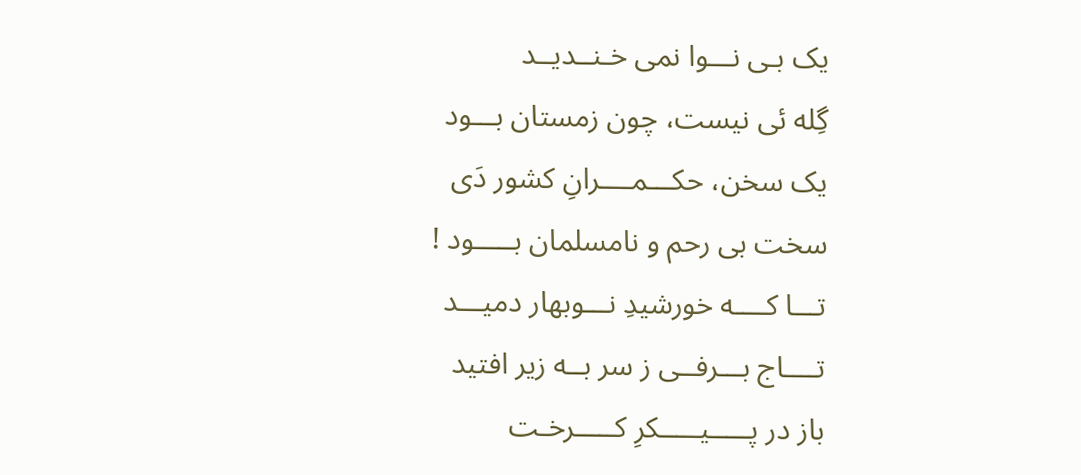یک بـی نـــوا نمی خـنــدیــد
گِله ‌ئی نیست، چون زمستان بـــود
یک سخن، حکـــمــــرانِ کشور دَی
سخت بی ‌رحم و نامسلمان بـــــود !
تـــا کــــه خورشیدِ نـــوبھار دمیـــد
تــــاج بـــرفــی ز سر بــه زیر افتید
باز در پـــــیـــــکرِ کـــــرخـت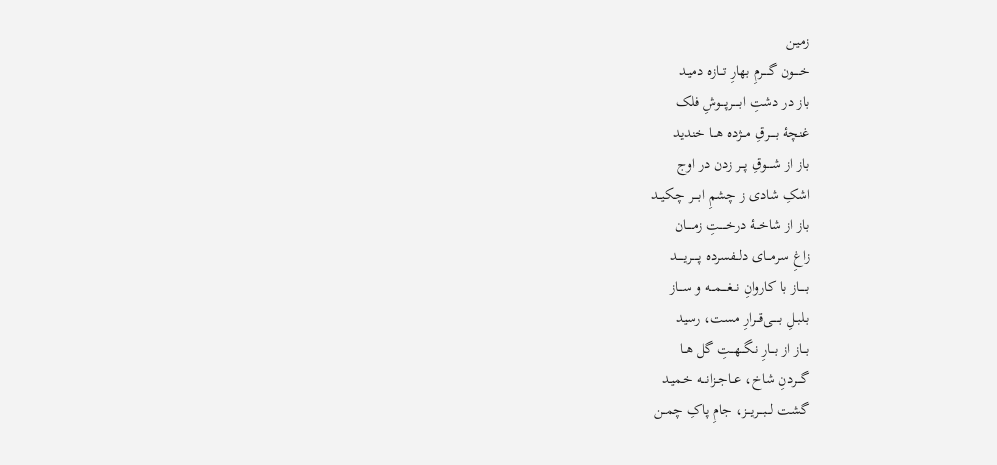زمیـن
خـــــون گـــــرمِ بھارِ تـــازہ دمیـد
باز در دشتِ ابـــــرپـــوشِ فلک
غنچۀ بـــــرقِ مـــژدہ‌ ھـــا خندید
باز از شــــوقِ پـــر زدن در اوج
اشکِ شادی ز چشمِ ابــــر چـکیــد
باز از شاخـــۀ درخـــــتِ زمـــــان
زاغِ سرمـــای دلــفسردہ پـــــریـــــد
بـــــاز با کاروانِ نـــغــــمـــه و ســـاز
بـلبــلِ بـــــی‌قـــرارِ مست، رسید
بـــاز از بـــارِ نـگـــھــتِ گل‌ ھــا
گــــردنِ شاخ، عــاجــزانـــه خـمیـد
گشت لـــبـــریـــز، جامِ پاکِ چمــن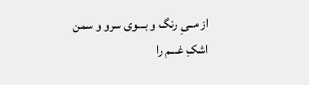از مــیِ رنگ و بـــوی سرو و سمن
اشکِ غـــم را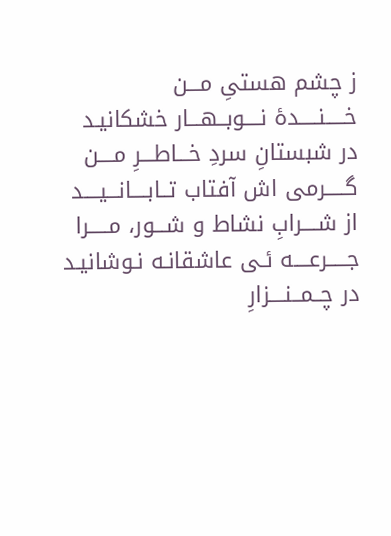ز چشم ھستیِ مـــن
خـــــنـــــدۂ نــــوبــھـــار خشکانیـد
در شبستانِ سردِ خـــاطـــرِ مــــن
گـــــرمی‌ اش آفتاب تــابــــانـــیــــد
از شــــرابِ نشاط و شـــور، مـــــرا
جـــــرعــــه ‌ئـی عاشقانـه نـوشانیـد
در چــمــنــــزارِ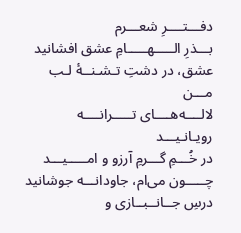دفـــتــــرِ شعـــرم
بـــذرِ الـــــھـــــامِ عشق افشانید
عشق، در دشتِ تـشـنــۀ لـب مـــن
لالــــه‌ھــــای تـــــرانــــه رویـانـیـــد
در خُـــمِ گـــرمِ آرزو و امـــــیـــد
چـــــون می‌ام، جاودانـــه جوشانید
درسِ جــانــبــازی و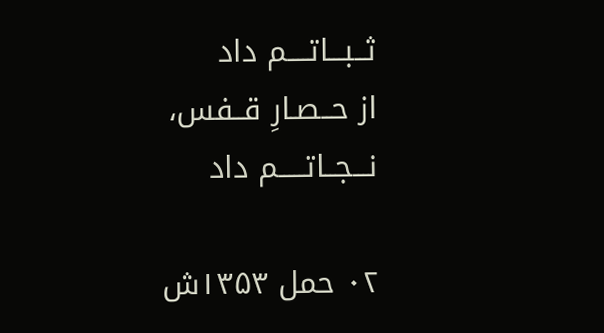ثــبـــاتــــم داد
از حــصـارِ قــفس، نـــجــاتـــــم داد

۰۲ حمل ۱۳۵۳ش